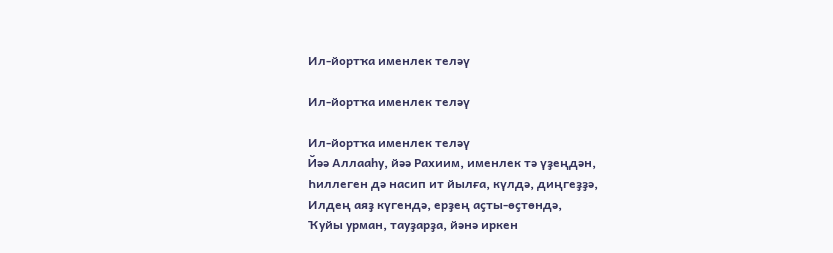Ил-йортҡа именлек теләү

Ил-йортҡа именлек теләү

Ил-йортҡа именлек теләү
Йәә Аллааһу, йәә Рахиим, именлек тә үҙеңдән,
Һиллеген дә насип ит йылға, күлдә, диңгеҙҙә,
Илдең аяҙ күгендә, ерҙең аҫты-өҫтөндә,
Ҡуйы урман, тауҙарҙа, йәнә иркен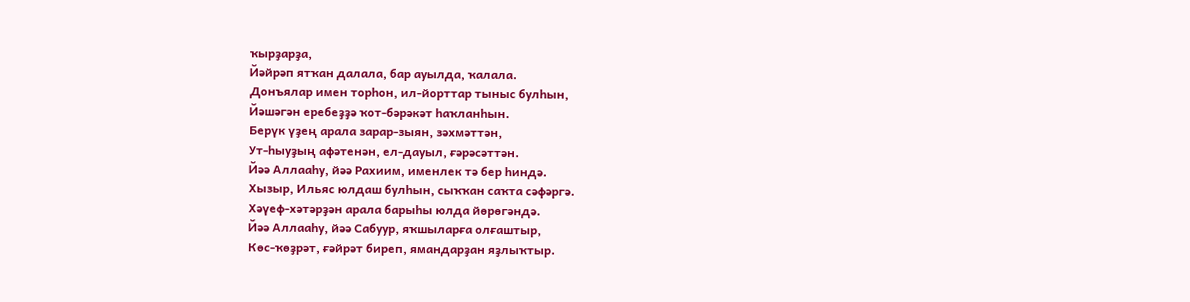ҡырҙарҙа,
Йәйрәп ятҡан далала, бар ауылда, ҡалала.
Донъялар имен торһон, ил-йорттар тыныс булһын,
Йәшәгән еребеҙҙә ҡот-бәрәкәт һаҡланһын.
Берүк үҙең арала зарар-зыян, зәхмәттән,
Ут-һыуҙың афәтенән, ел-дауыл, ғәрәсәттән.
Йәә Аллааһу, йәә Рахиим, именлек тә бер һиндә.
Хызыр, Ильяс юлдаш булһын, сыҡҡан саҡта сәфәргә.
Хәүеф-хәтәрҙән арала барыһы юлда йөрөгәндә.
Йәә Аллааһу, йәә Сабуур, яҡшыларға олғаштыр,
Көс-ҡөҙрәт, ғәйрәт биреп, ямандарҙан яҙлыҡтыр.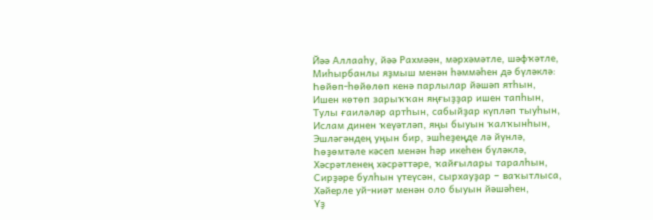Йәә Аллааһу, йәә Рахмәән, мәрхәмәтле, шәфҡәтле,
Миһырбанлы яҙмыш менән һәммәһен дә бүләклә:
Һөйөп-һөйөлөп кенә парлылар йәшәп ятһын,
Ишен көтөп зарыҡҡан яңғыҙҙар ишен тапһын,
Тулы ғаиләләр артһын, сабыйҙар күпләп тыуһын,
Ислам динен ҡеүәтләп, яңы быуын ҡалҡынһын,
Эшләгәндең уңын бир, эшһеҙеңде лә йүнлә,
Һөҙөмтәле кәсеп менән һәр икеһен бүләклә,
Хәсрәтленең хәсрәттәре, ҡайғылары таралһын,
Сирҙәре булһын үтеүсән, сырхауҙар − ваҡытлыса,
Хәйерле уй-ниәт менән оло быуын йәшәһен,
Үҙ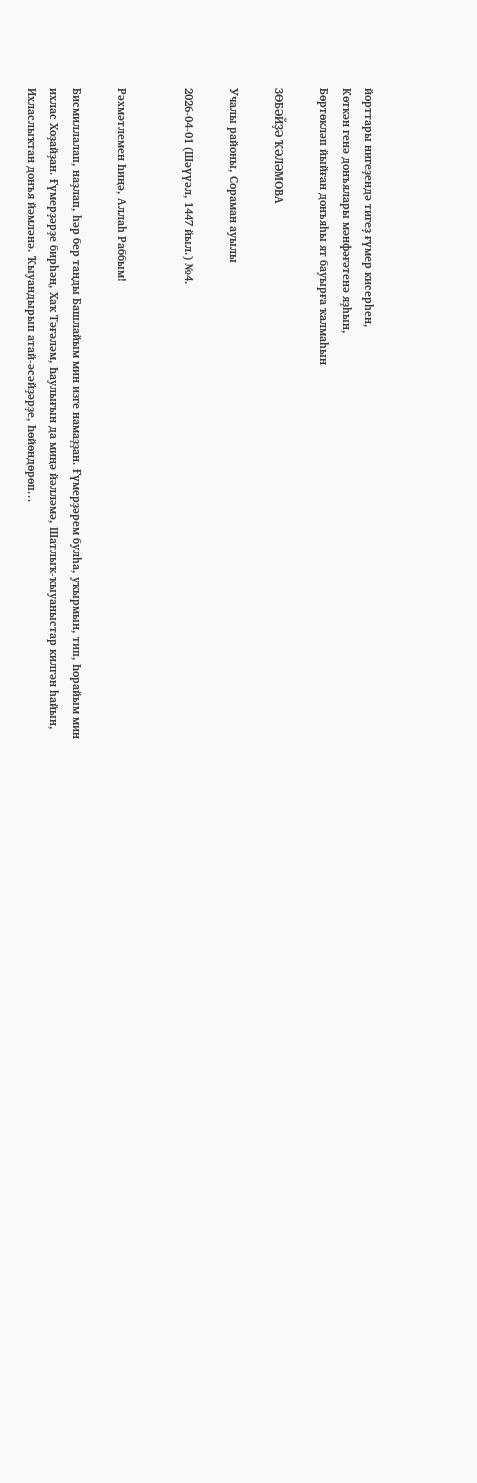йорттары нигеҙендә тигеҙ ғүмер кисерһен,
Көткән генә донъялары мәнфәғәтенә яҙһын,
Бөртөкләп йыйған донъяһы ят бауырға ҡалмаһын

ЗӨБӘЙҘӘ ҠӘЛӘМОВА

Учалы районы, Сораман ауылы

2026-04-01 (Шәүүәл, 1447 йыл.) №4.


Рәхмәтлемен Һиңә, Аллаһ Раббым!

Бисмиллалап, наҙлап, һәр бер таңды Башлайым мин изге намаҙҙан. Ғүмерҙәрем булһа, уҡырмын, тип, Һорайым мин ихлас Хоҙайҙан. Ғүмерҙәрҙе бирһәң, Хаҡ Тәғәләм, Һаулығын да миңә йәлләмә, Шатлыҡ-ҡыуаныстар килгән һайын, Ихласлыҡтан донъя йәмләнә. Ҡыуандырып атай-әсәйҙәрҙе, Һөйөндөрөп...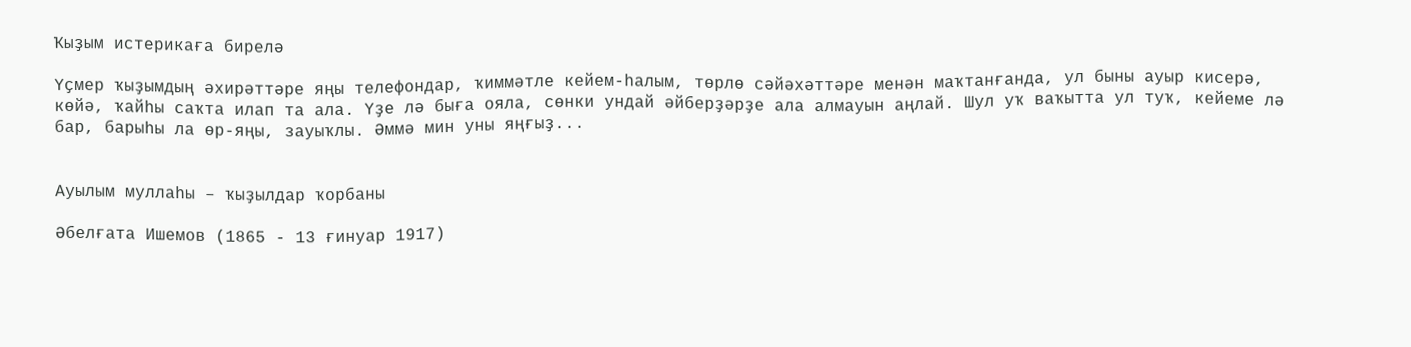Ҡыҙым истерикаға бирелә

Үҫмер ҡыҙымдың әхирәттәре яңы телефондар, ҡиммәтле кейем-һалым, төрлө сәйәхәттәре менән маҡтанғанда, ул быны ауыр кисерә, көйә, ҡайһы саҡта илап та ала. Үҙе лә быға ояла, сөнки ундай әйберҙәрҙе ала алмауын аңлай. Шул уҡ ваҡытта ул туҡ, кейеме лә бар, барыһы ла өр-яңы, зауыҡлы. Әммә мин уны яңғыҙ...


Ауылым муллаһы – ҡыҙылдар ҡорбаны

Әбелғата Ишемов (1865 - 13 ғинуар 1917)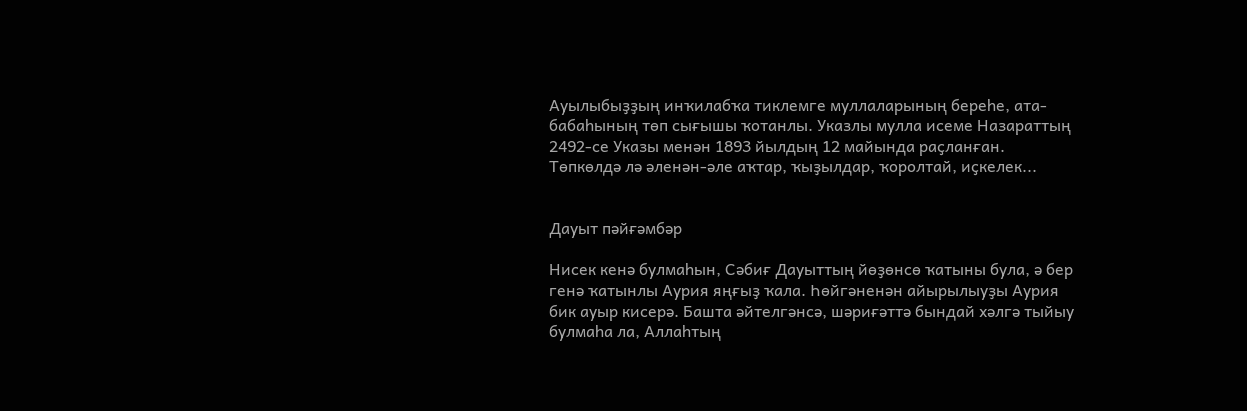Ауылыбыҙҙың инҡилабҡа тиклемге муллаларының береһе, ата- бабаһының төп сығышы ҡотанлы. Указлы мулла исеме Назараттың 2492-се Указы менән 1893 йылдың 12 майында раҫланған.   Төпкөлдә лә әленән-әле аҡтар, ҡыҙылдар, ҡоролтай, иҫкелек...


Дауыт пәйғәмбәр

Нисек кенә булмаһын, Сәбиғ Дауыттың йөҙөнсө ҡатыны була, ә бер генә ҡатынлы Аурия яңғыҙ ҡала. Һөйгәненән айырылыуҙы Аурия бик ауыр кисерә. Башта әйтелгәнсә, шәриғәттә бындай хәлгә тыйыу булмаһа ла, Аллаһтың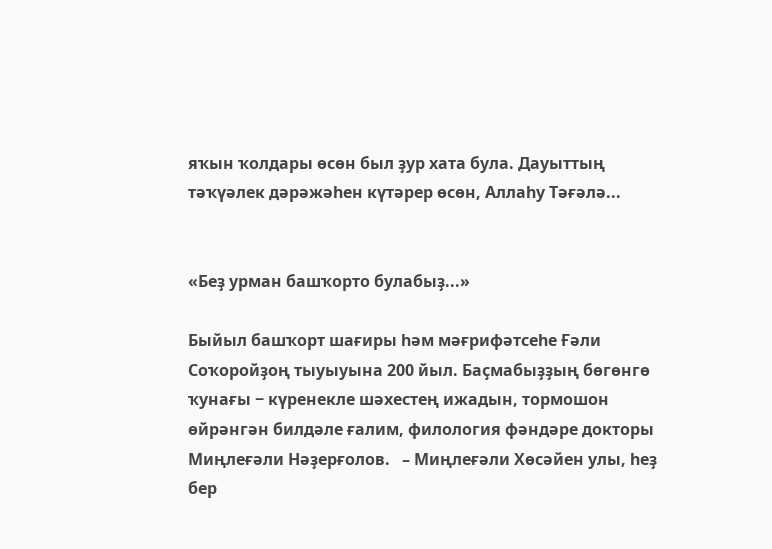яҡын ҡолдары өсөн был ҙур хата була. Дауыттың тәҡүәлек дәрәжәһен күтәрер өсөн, Аллаһу Тәғәлә...


«Беҙ урман башҡорто булабыҙ...»

Быйыл башҡорт шағиры һәм мәғрифәтсеһе Ғәли Соҡоройҙоң тыуыуына 200 йыл. Баҫмабыҙҙың бөгөнгө ҡунағы − күренекле шәхестең ижадын, тормошон өйрәнгән билдәле ғалим, филология фәндәре докторы Миңлеғәли Нәҙерғолов.   – Миңлеғәли Хөсәйен улы, һеҙ бер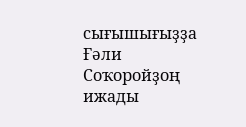сығышығыҙҙа Ғәли Соҡоройҙоң ижады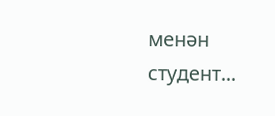менән студент...